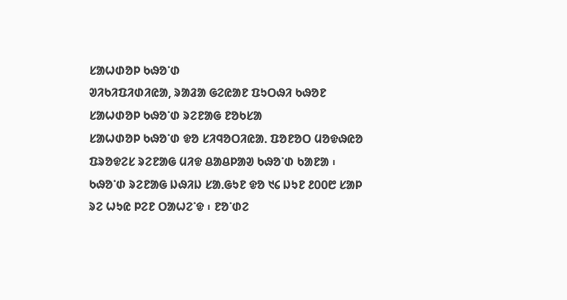ᱥᱟᱦᱰᱚᱞ ᱠᱷᱚᱸᱰ
ᱣᱤᱠᱤᱯᱤᱰᱤᱭᱟ, ᱨᱟᱲᱟ ᱜᱮᱭᱟᱱ ᱯᱩᱛᱷᱤ ᱠᱷᱚᱱ
ᱥᱟᱦᱰᱚᱞ ᱠᱷᱚᱸᱰ ᱨᱮᱱᱟᱜ ᱱᱚᱠᱥᱟ
ᱥᱟᱦᱰᱚᱞ ᱠᱷᱚᱸᱰ ᱫᱚ ᱥᱤᱧᱚᱛᱤᱭᱟᱹ ᱯᱚᱱᱚᱛ ᱢᱚᱫᱷᱭᱚ ᱯᱨᱚᱫᱮᱥ ᱨᱮᱱᱟᱜ ᱢᱤᱫ ᱪᱟᱪᱞᱟᱣ ᱠᱷᱚᱸᱰ ᱠᱟᱱᱟ ᱾
ᱠᱷᱚᱸᱰ ᱨᱮᱱᱟᱜ ᱡᱷᱤᱡ ᱥᱟᱹᱜᱩᱱ ᱫᱚ ᱑᱔ ᱡᱩᱱ ᱒᱐᱐᱘ ᱥᱟᱞ ᱨᱮ ᱦᱩᱭ ᱞᱮᱱ ᱛᱟᱦᱮᱸᱫ ᱾ ᱱᱚᱸᱰᱮ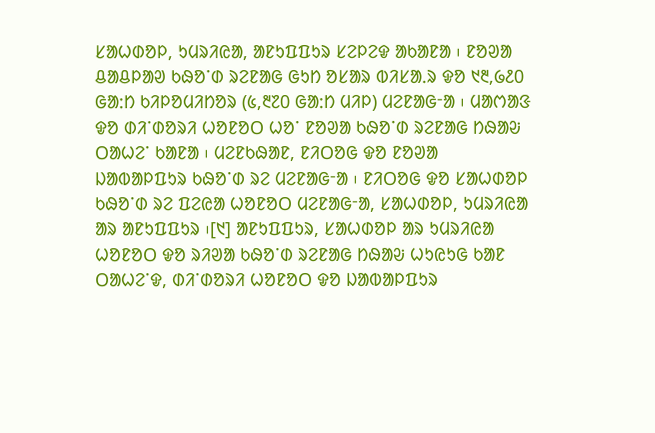ᱥᱟᱦᱰᱚᱞ, ᱩᱢᱨᱤᱭᱟ, ᱟᱱᱩᱯᱯᱩᱨ ᱥᱮᱞᱮᱫ ᱟᱠᱟᱱᱟ ᱾ ᱱᱚᱣᱟ ᱪᱟᱪᱞᱟᱣ ᱠᱷᱚᱸᱰ ᱨᱮᱱᱟᱜ ᱜᱩᱴ ᱚᱥᱟᱨ ᱵᱤᱥᱟᱹᱨ ᱫᱚ ᱑᱓,᱙᱒᱐ ᱜᱟᱺᱴ ᱠᱤᱞᱚᱢᱤᱴᱚᱨ (᱕,᱓᱗᱐ ᱜᱟᱺᱴ ᱢᱤᱞ) ᱢᱮᱱᱟᱜᱼᱟ ᱾ ᱢᱟᱬᱟᱝ ᱫᱚ ᱰᱤᱸᱰᱚᱨᱤ ᱦᱚᱱᱚᱛ ᱦᱚᱸ ᱱᱚᱣᱟ ᱠᱷᱚᱸᱰ ᱨᱮᱱᱟᱜ ᱴᱷᱟᱶ ᱛᱟᱦᱮᱸ ᱠᱟᱱᱟ ᱾ ᱢᱮᱱᱠᱷᱟᱱ, ᱱᱤᱛᱚᱜ ᱫᱚ ᱱᱚᱣᱟ ᱡᱟᱵᱟᱞᱯᱩᱨ ᱠᱷᱚᱸᱰ ᱨᱮ ᱢᱮᱱᱟᱜᱼᱟ ᱾ ᱱᱤᱛᱚᱜ ᱫᱚ ᱥᱟᱦᱰᱚᱞ ᱠᱷᱚᱸᱰ ᱨᱮ ᱯᱮᱭᱟ ᱦᱚᱱᱚᱛ ᱢᱮᱱᱟᱜᱼᱟ, ᱥᱟᱦᱰᱚᱞ, ᱩᱢᱨᱤᱭᱟ ᱟᱨ ᱟᱱᱩᱯᱯᱩᱨ ᱾[᱑] ᱟᱱᱩᱯᱯᱩᱨ, ᱥᱟᱦᱰᱚᱞ ᱟᱨ ᱩᱢᱨᱤᱭᱟ ᱦᱚᱱᱚᱛ ᱫᱚ ᱨᱤᱣᱟ ᱠᱷᱚᱸᱰ ᱨᱮᱱᱟᱜ ᱴᱷᱟᱶ ᱦᱩᱭᱩᱜ ᱠᱟᱱ ᱛᱟᱦᱮᱸᱫ, ᱰᱤᱸᱰᱚᱨᱤ ᱦᱚᱱᱚᱛ ᱫᱚ ᱡᱟᱵᱟᱞᱯᱩᱨ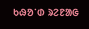ᱠᱷᱚᱸᱰ ᱨᱮᱱᱟᱜ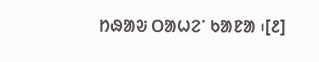ᱴᱷᱟᱶ ᱛᱟᱦᱮᱸ ᱠᱟᱱᱟ ᱾[᱒]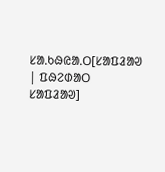ᱥᱟᱹᱠᱷᱭᱟᱹᱛ[ᱥᱟᱯᱲᱟᱣ | ᱯᱷᱮᱰᱟᱛ ᱥᱟᱯᱲᱟᱣ]